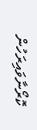ކޮރޯނާވައިރަހުން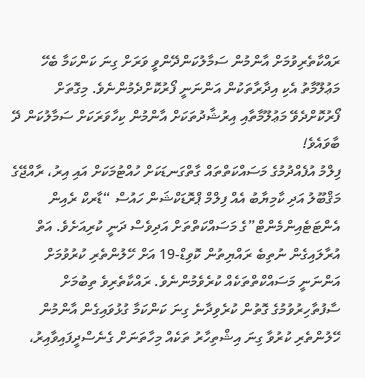ރައްކާތެރިވުމަށް އާންމުން ސަމާލުކަންދޭންވީ ވަރަށް ގިނަ ކަންކަމާ ބެހޭ މަޢުލޫމާތު އެކި އިދާރާތަކުން އަންނަނީ ފޯރުކޮށްދެމުންނެވެ. މިގޮތަށް ފޯރުކޮށްދެވޭ މަޢުލޫމާތާއި އިރުޝާދުތަކަށް އާންމުން ކިހާވަރަކަށް ސަމާލުކަން ދޭ ބާވައެވެ!
ފިލްމު އުފެއްދުމުގެ މަސައްކަތްތައް ގާތްގަނޑަކަށް ހުއްޓުމަކަށް އައި އިރު، ރާއްޖޭގެ މަޤްބޫލު އަދި ކާމިޔާބު އެއް ފިލްމް ޕްރޮޑަކްޝަން ހައުސް “ޑާރކް ރެއިން އެންޓަޓެއިންމެންޓް”ގެ މަސައްކަތްތަށް އަދިވެސް ދަނީ ކުރިއަށެވެ. އަތް އުރާލައިގެން ނުތިބެ ރައްޔިތުން ކޮވިޑް-19 އަށް ހޭލުންތެރި ކުރުވުމަށް އަންނަނީ މަސައްކްތްތަކެއް ކުރެވެމުންނެވެ. ރައްކާތެރިވެ ތިބުމަށް ސާފުތާހިރުވުމުގެ ގޮތުން ކުރެވިދާނެ ގިނަ ކަންކަމާ ގުޅުވައިގެން އާންމުން ހޭލުންތެރި ކުރުވާ ގިނަ އިޝްތިހާރު ތަކެއް މިހާތަނަށް ގެނެސްދީފައިވާއިރު،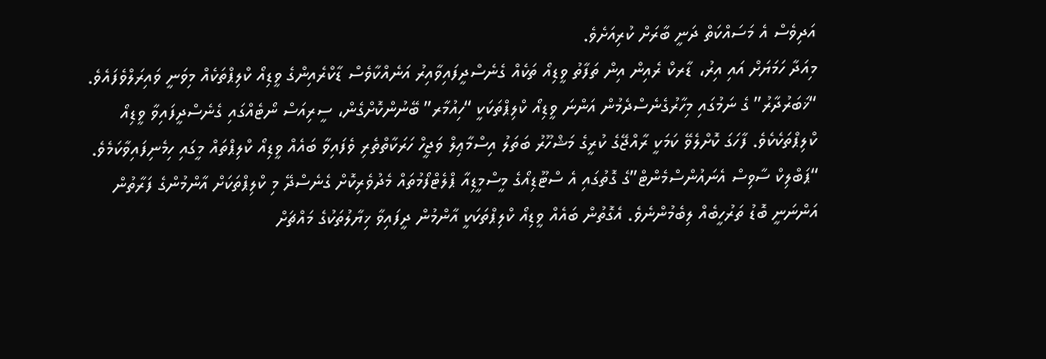އަދިވެސް އެ މަސައްކަތް ދަނީ ބާރަށް ކުރިއަށެވެ.
މިއަދާ ހަމަޔަށް އައި އިރު، ޑާރކް ރެއިން އިން ތަފާތު ވީޑިއޯ ތަކެއް ގެނެސްދީފައިވާއިރު އަނެއްކާވެސް ޑާކްރެއިންގެ ވީޑިއޯ ކްލިޕްތަކެއް މިވަނީ ވައިރަލްވެފައެވެ. “ޚަބަރުދާރު” ގެ ނަމުގައި މިހާރުގެނެސްދެމުން އަންނަ ވީޑިއޯ ކްލިޕްތަކަކީ “ހިއުމާރ” ބޭނުންކޮށްގެން، ސީރިއަސް ނޯޓެއްގައި ގެނެސްދީފައިވާ ވީޑިއޯ ކްލިޕްތަކެކެވެ. ފާހަގަ ކޮށްލެވޭ ކަމަކީ ރާއްޖޭގެ ކުރީގެ މަޝްހޫރު ބަތަލު އިސްމާޢިލް ވަޖީހް ހަރަކާތްތެރި ވެފައިވާ ބައެއް ވީޑިއޯ ކްލިޕްތައް މީގައި ހިމެނިފައިވާކަމެވެ.
“ޕަބްލިކް ސާވިސް އެނައުންސްމެންޓް”ގެ ގޮތުގައި އެ ސްޓޫޑިއޯގެ މީސްމީޑިއާ ޕްލެޓްފޯމުތައް މެދުވެރިކޮށް ގެނެސްދޭ މި ކްލިޕްތަކަށް އާންމުންގެ ފަރާތުން އަންނަނީ ބޮޑު ތަރުހީބެއް ލިބެމުންނެވެ. އެގޮތުން ބައެއް ވީޑިއޯ ކްލިޕްތަކަކީ އާންމުން ދީފައިވާ ޚިޔާލުތަކުގެ މައްޗަށް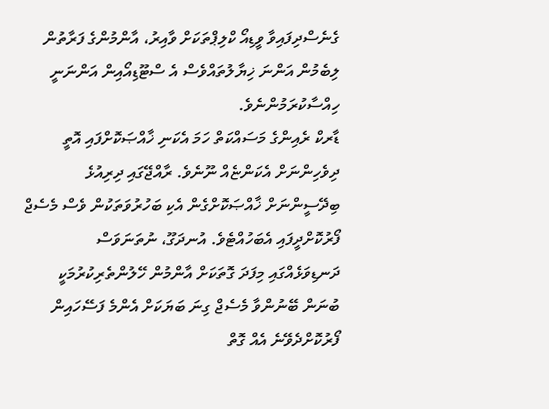ގެނެސްދިފައިވާ ވީޑިއޯ ކްލިޕްތަކަށް ވާއިރު، އާންމުންގެ ފަރާތުން ލިބެމުން އަންނަ ޚިޔާލުތައްވެސް އެ ސްޓޫޑިއޯއިން އަންނަނީ ހިއްސާކުރަމުންނެވެ.
ޑާރކް ރެއިންގެ މަސައްކަތް ހަމަ އެކަނި ޚާއްޞަކޮށްފައި އޮތީ ދިވެހިންނަށް އެކަންޏެއް ނޫނެވެ. ރާއްޖޭގައި ދިރިއުޅެ ބިދޭސީންނަށް ޚާއްޞަކޮށްގެން އެކި ބަހުރުވަތަކުން ވެސް މެސެޖް ފޯރުކޮށްދީފައި އެބަހުއްޓެވެ. އުނދަގޫ، ނުތަނަވަސް ދަނޑިވަޅެއްގައި މިފަދަ ގޮތަކަށް އާންމުން ހޭލުންތެރިކުރުމަކީ ބުނަން ބޭނުންވާ މެސެޖް ގިނަ ބަޔަކަށް އެންމެ ފަސޭހައިން ފޯރުކޮށްދެވޭނެ އެއް ގޮތް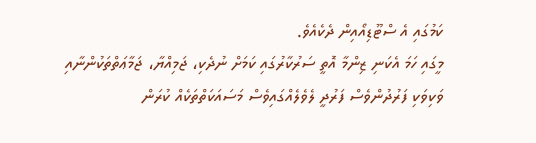ކަމުގައި އެ ސްޓޫޑިއޯއިން ދެކެއެވެ.
މީގައި ހަމަ އެކަނި ޒިންމާ އޮތީ ސަރުކާރުގައި ކަމަށް ނުދެކި، ޖަމިއްޔާ، ޖަމާޢަތްތަކުންނާއި ވަކިވަކި ފަރުދުންވެސް ފަރުދީ ލެވެލެއްގައިވެސް މަސައަކަތްތަކެއް ކުރަން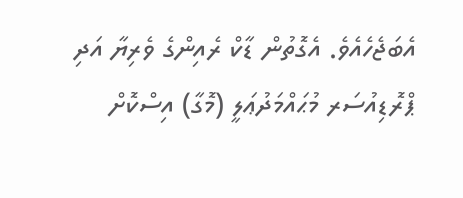އެބަޖެހެއެވެ. އެގޮތުން ޑާކް ރެއިންގެ ވެރިޔާ އަދި ޕްރޮޑިއުސަރ މުޙައްމަދުޢަލީ (މޮގާ) އިސްކޮށް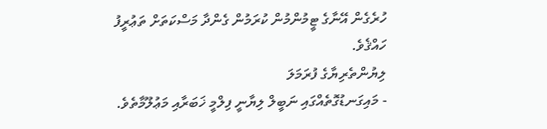ހުރެގެން އޭނާގެ ޓީމުންމުން ކުރަމުން ގެންދާ މަސްކަތަށް ތަޢުރީފު ހައްޤެވެ.
ލިޔުންތެރިޔާގެ ފުރަމަލަ
- މައިގަނޑުގޮތެއްގައި ނަބީލް ލިޔާނީ ފިލްމީ ޚަބަރާއި މަޢުލޫމާތެވެ.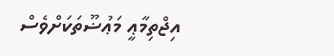އިޖްތިމާޢީ މަޢުޟޫތަކަށްވެސް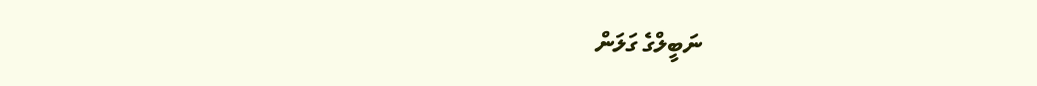ނަބީލްގެ ގަލަން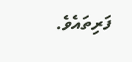ފަރިތައެވެ.